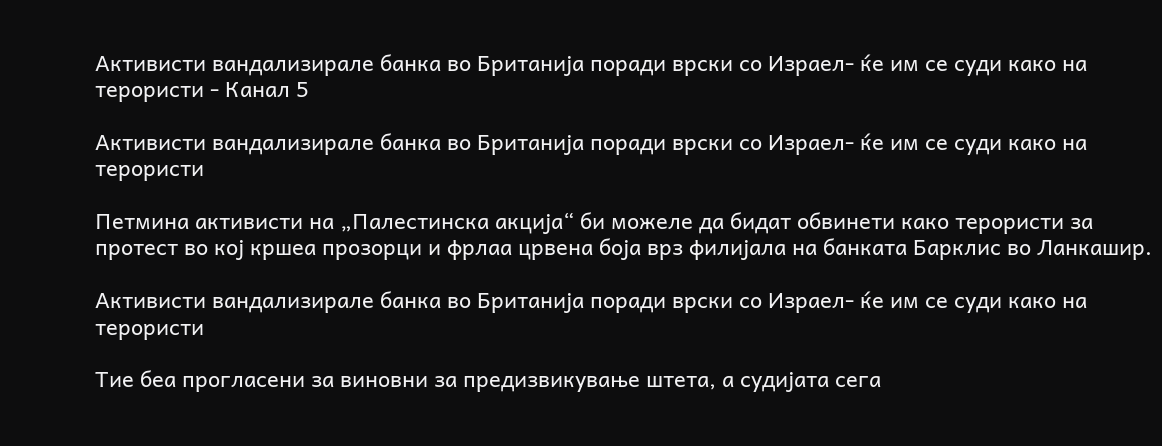Активисти вандализирале банка во Британија поради врски со Израел- ќе им се суди како на терористи - Канал 5

Активисти вандализирале банка во Британија поради врски со Израел- ќе им се суди како на терористи

Петмина активисти на „Палестинска акција“ би можеле да бидат обвинети како терористи за протест во кој кршеа прозорци и фрлаа црвена боја врз филијала на банката Барклис во Ланкашир.

Активисти вандализирале банка во Британија поради врски со Израел- ќе им се суди како на терористи

Тие беа прогласени за виновни за предизвикување штета, а судијата сега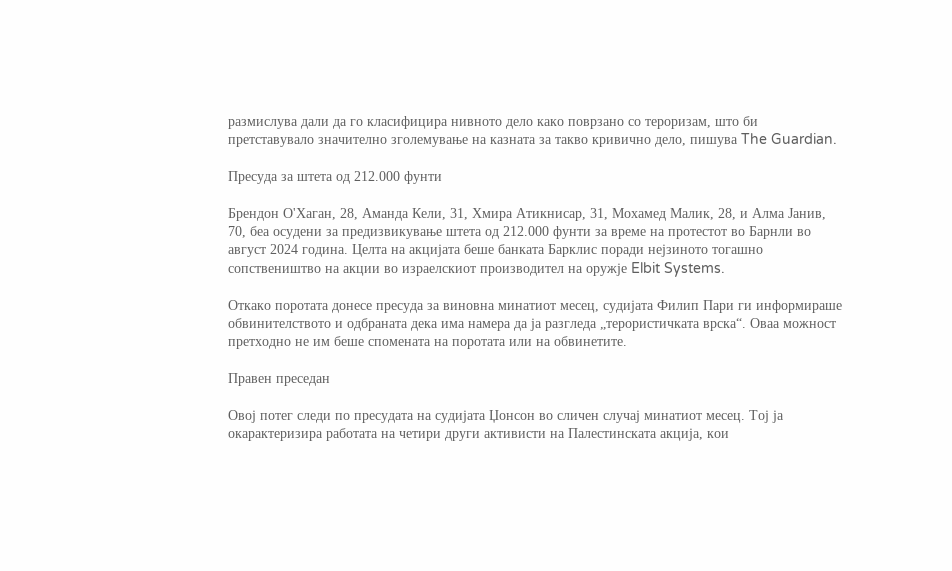размислува дали да го класифицира нивното дело како поврзано со тероризам, што би претставувало значително зголемување на казната за такво кривично дело, пишува The Guardian.

Пресуда за штета од 212.000 фунти

Брендон О'Хаган, 28, Аманда Кели, 31, Хмира Атикнисар, 31, Мохамед Малик, 28, и Алма Јанив, 70, беа осудени за предизвикување штета од 212.000 фунти за време на протестот во Барнли во август 2024 година. Целта на акцијата беше банката Барклис поради нејзиното тогашно сопствеништво на акции во израелскиот производител на оружје Elbit Systems.

Откако поротата донесе пресуда за виновна минатиот месец, судијата Филип Пари ги информираше обвинителството и одбраната дека има намера да ја разгледа „терористичката врска“. Оваа можност претходно не им беше спомената на поротата или на обвинетите.

Правен преседан

Овој потег следи по пресудата на судијата Џонсон во сличен случај минатиот месец. Тој ја окарактеризира работата на четири други активисти на Палестинската акција, кои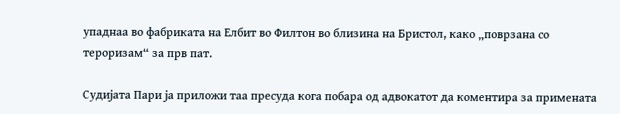упаднаа во фабриката на Елбит во Филтон во близина на Бристол, како „поврзана со тероризам“ за прв пат.

Судијата Пари ја приложи таа пресуда кога побара од адвокатот да коментира за примената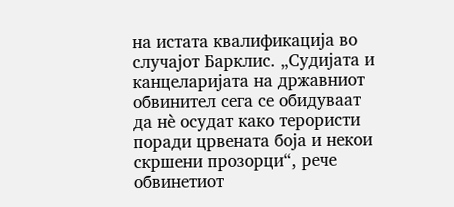на истата квалификација во случајот Барклис. „Судијата и канцеларијата на државниот обвинител сега се обидуваат да нè осудат како терористи поради црвената боја и некои скршени прозорци“, рече обвинетиот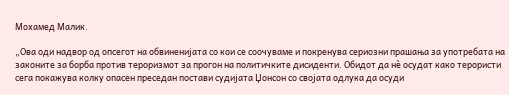Мохамед Малик.

„Ова оди надвор од опсегот на обвиненијата со кои се соочуваме и покренува сериозни прашања за употребата на законите за борба против тероризмот за прогон на политичките дисиденти. Обидот да нè осудат како терористи сега покажува колку опасен преседан постави судијата Џонсон со својата одлука да осуди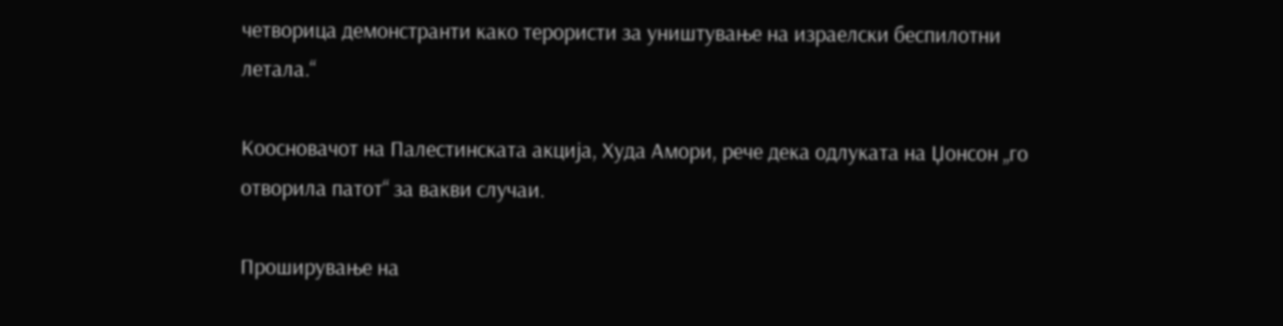четворица демонстранти како терористи за уништување на израелски беспилотни летала.“

Коосновачот на Палестинската акција, Худа Амори, рече дека одлуката на Џонсон „го отворила патот“ за вакви случаи.

Проширување на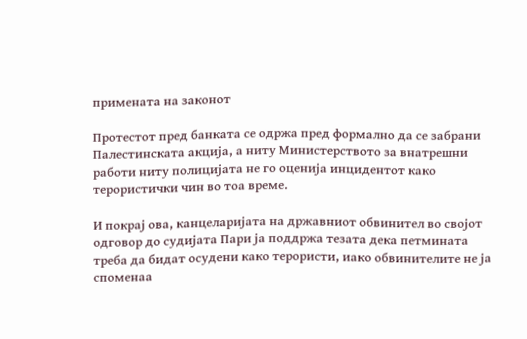примената на законот

Протестот пред банката се одржа пред формално да се забрани Палестинската акција, а ниту Министерството за внатрешни работи ниту полицијата не го оценија инцидентот како терористички чин во тоа време.

И покрај ова, канцеларијата на државниот обвинител во својот одговор до судијата Пари ја поддржа тезата дека петмината треба да бидат осудени како терористи, иако обвинителите не ја споменаа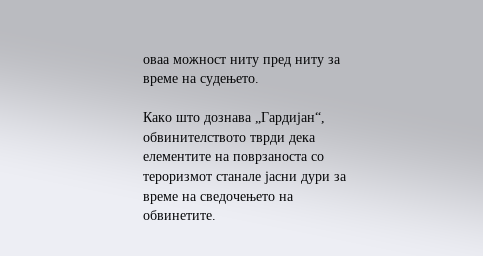оваа можност ниту пред ниту за време на судењето.

Како што дознава „Гардијан“, обвинителството тврди дека елементите на поврзаноста со тероризмот станале јасни дури за време на сведочењето на обвинетите.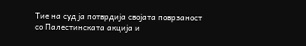Тие на суд ја потврдија својата поврзаност со Палестинската акција и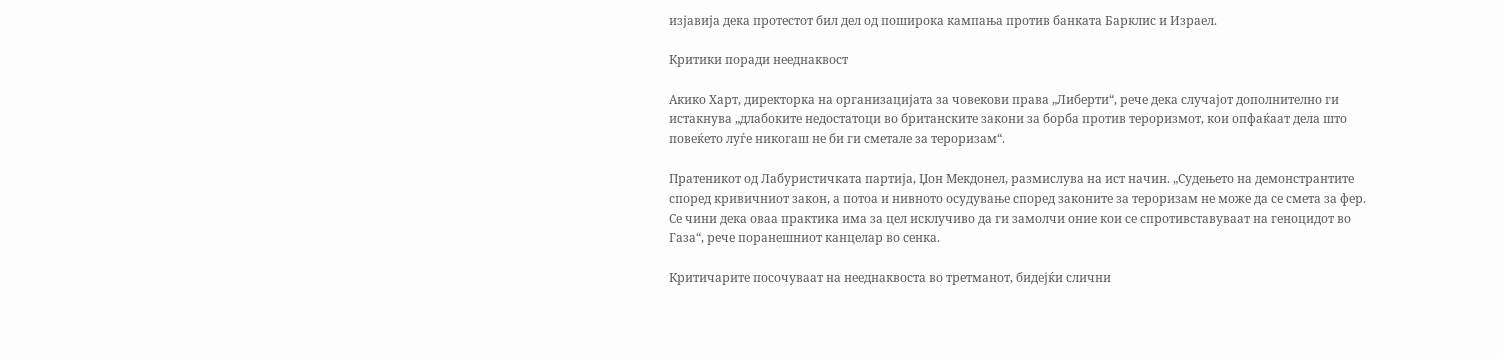изјавија дека протестот бил дел од поширока кампања против банката Барклис и Израел.

Критики поради нееднаквост

Акико Харт, директорка на организацијата за човекови права „Либерти“, рече дека случајот дополнително ги истакнува „длабоките недостатоци во британските закони за борба против тероризмот, кои опфаќаат дела што повеќето луѓе никогаш не би ги сметале за тероризам“.

Пратеникот од Лабуристичката партија, Џон Мекдонел, размислува на ист начин. „Судењето на демонстрантите според кривичниот закон, а потоа и нивното осудување според законите за тероризам не може да се смета за фер. Се чини дека оваа практика има за цел исклучиво да ги замолчи оние кои се спротивставуваат на геноцидот во Газа“, рече поранешниот канцелар во сенка.

Критичарите посочуваат на нееднаквоста во третманот, бидејќи слични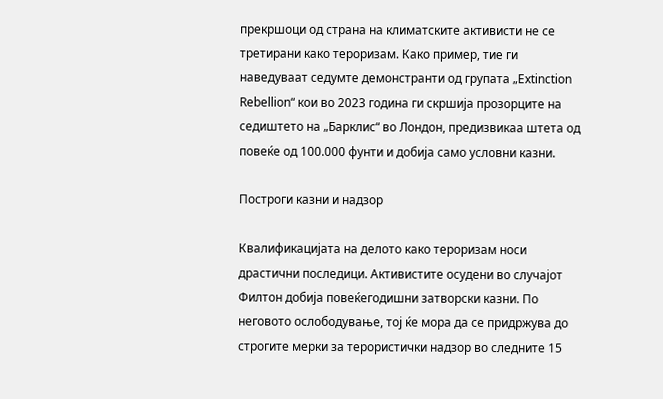прекршоци од страна на климатските активисти не се третирани како тероризам. Како пример, тие ги наведуваат седумте демонстранти од групата „Extinction Rebellion“ кои во 2023 година ги скршија прозорците на седиштето на „Барклис“ во Лондон, предизвикаа штета од повеќе од 100.000 фунти и добија само условни казни.

Построги казни и надзор

Квалификацијата на делото како тероризам носи драстични последици. Активистите осудени во случајот Филтон добија повеќегодишни затворски казни. По неговото ослободување, тој ќе мора да се придржува до строгите мерки за терористички надзор во следните 15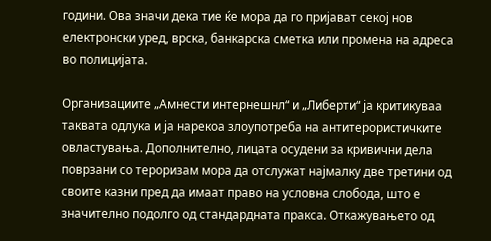години. Ова значи дека тие ќе мора да го пријават секој нов електронски уред, врска, банкарска сметка или промена на адреса во полицијата.

Организациите „Амнести интернешнл“ и „Либерти“ ја критикуваа таквата одлука и ја нарекоа злоупотреба на антитерористичките овластувања. Дополнително, лицата осудени за кривични дела поврзани со тероризам мора да отслужат најмалку две третини од своите казни пред да имаат право на условна слобода, што е значително подолго од стандардната пракса. Откажувањето од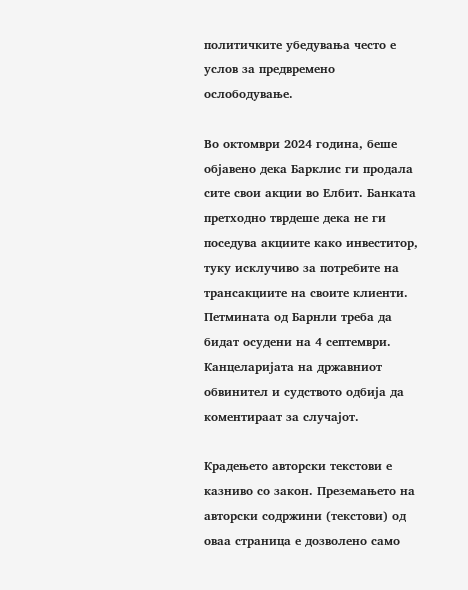политичките убедувања често е услов за предвремено ослободување.

Во октомври 2024 година, беше објавено дека Барклис ги продала сите свои акции во Елбит. Банката претходно тврдеше дека не ги поседува акциите како инвеститор, туку исклучиво за потребите на трансакциите на своите клиенти. Петмината од Барнли треба да бидат осудени на 4 септември. Канцеларијата на државниот обвинител и судството одбија да коментираат за случајот.

Крадењето авторски текстови е казниво со закон. Преземањето на авторски содржини (текстови) од оваа страница е дозволено само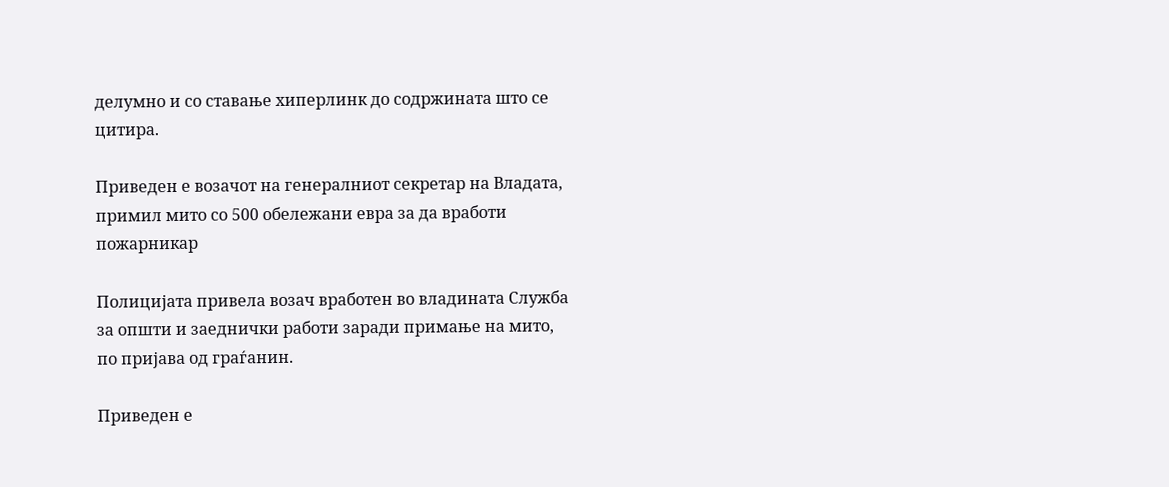делумно и со ставање хиперлинк до содржината што се цитира.

Приведен е возачот на генералниот секретар на Владата, примил мито со 500 обележани евра за да вработи пожарникар

Полицијата привела возач вработен во владината Служба за општи и заеднички работи заради примање на мито, по пријава од граѓанин.

Приведен е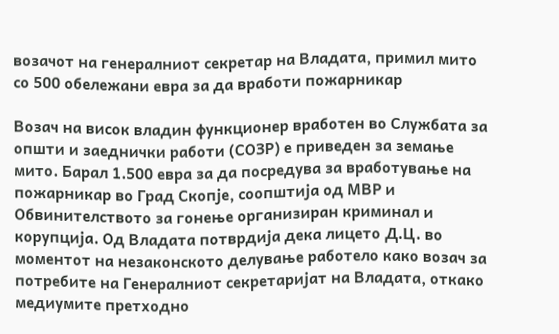возачот на генералниот секретар на Владата, примил мито со 500 обележани евра за да вработи пожарникар

Возач на висок владин функционер вработен во Службата за општи и заеднички работи (СОЗР) е приведен за земање мито. Барал 1.500 евра за да посредува за вработување на пожарникар во Град Скопје, соопштија од МВР и Обвинителството за гонење организиран криминал и корупција. Од Владата потврдија дека лицето Д.Ц. во моментот на незаконското делување работело како возач за потребите на Генералниот секретаријат на Владата, откако медиумите претходно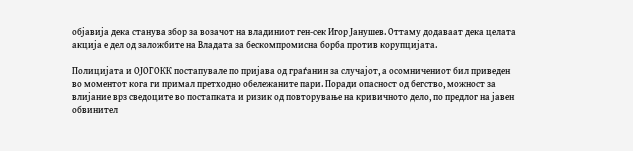објавија дека станува збор за возачот на владиниот ген-сек Игор Јанушев. Оттаму додаваат дека целата акција е дел од заложбите на Владата за бескомпромисна борба против корупцијата.

Полицијата и ОЈОГОКК постапувале по пријава од граѓанин за случајот, а осомничениот бил приведен во моментот кога ги примал претходно обележаните пари. Поради опасност од бегство, можност за влијание врз сведоците во постапката и ризик од повторување на кривичното дело, по предлог на јавен обвинител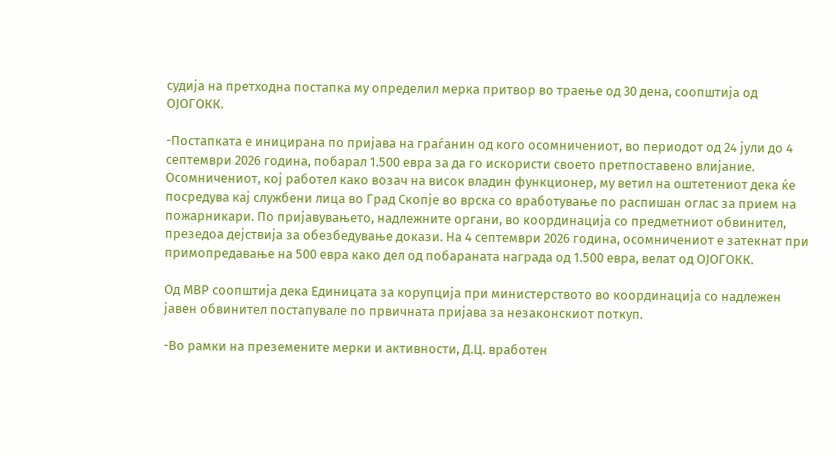судија на претходна постапка му определил мерка притвор во траење од 30 дена, соопштија од ОЈОГОКК.

-Постапката е иницирана по пријава на граѓанин од кого осомничениот, во периодот од 24 јули до 4 септември 2026 година, побарал 1.500 евра за да го искористи своето претпоставено влијание. Осомничениот, кој работел како возач на висок владин функционер, му ветил на оштетениот дека ќе посредува кај службени лица во Град Скопје во врска со вработување по распишан оглас за прием на пожарникари. По пријавувањето, надлежните органи, во координација со предметниот обвинител, презедоа дејствија за обезбедување докази. На 4 септември 2026 година, осомничениот е затекнат при примопредавање на 500 евра како дел од побараната награда од 1.500 евра, велат од ОЈОГОКК.

Од МВР соопштија дека Единицата за корупција при министерството во координација со надлежен јавен обвинител постапувале по првичната пријава за незаконскиот поткуп.

-Во рамки на преземените мерки и активности, Д.Ц. вработен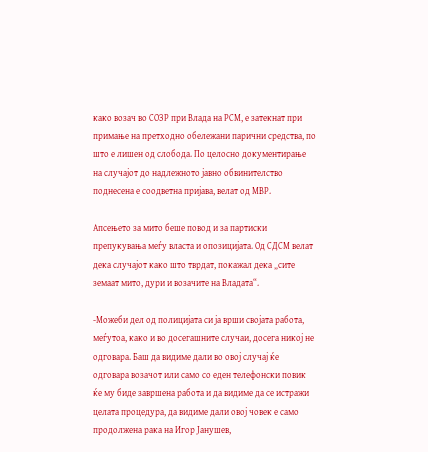како возач во СОЗР при Влада на РСМ, е затекнат при примање на претходно обележани парични средства, по што е лишен од слобода. По целосно документирање на случајот до надлежното јавно обвинителство поднесена е соодветна пријава, велат од МВР.

Апсењето за мито беше повод и за партиски препукувања меѓу власта и опозицијата. Од СДСМ велат дека случајот како што тврдат, покажал дека „сите земаат мито, дури и возачите на Владата“.

-Можеби дел од полицијата си ја врши својата работа, меѓутоа, како и во досегашните случаи, досега никој не одговара. Баш да видиме дали во овој случај ќе одговара возачот или само со еден телефонски повик ќе му биде завршена работа и да видиме да се истражи целата процедура, да видиме дали овој човек е само продолжена рака на Игор Јанушев,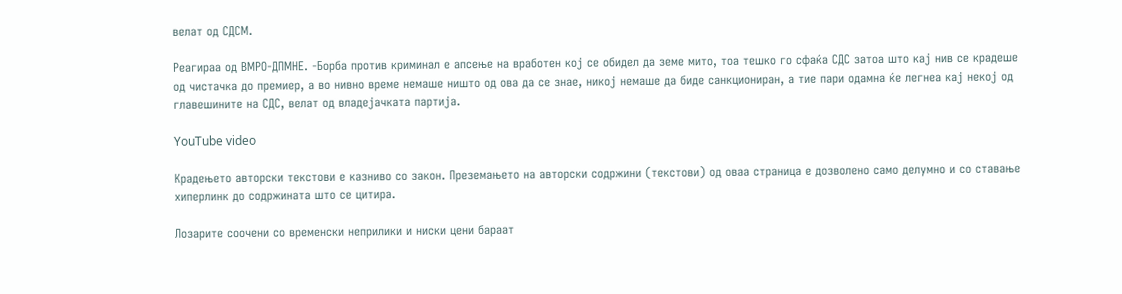велат од СДСМ.

Реагираа од ВМРО-ДПМНЕ. -Борба против криминал е апсење на вработен кој се обидел да земе мито, тоа тешко го сфаќа СДС затоа што кај нив се крадеше од чистачка до премиер, а во нивно време немаше ништо од ова да се знае, никој немаше да биде санкциониран, а тие пари одамна ќе легнеа кај некој од главешините на СДС, велат од владејачката партија.

YouTube video

Крадењето авторски текстови е казниво со закон. Преземањето на авторски содржини (текстови) од оваа страница е дозволено само делумно и со ставање хиперлинк до содржината што се цитира.

Лозарите соочени со временски неприлики и ниски цени бараат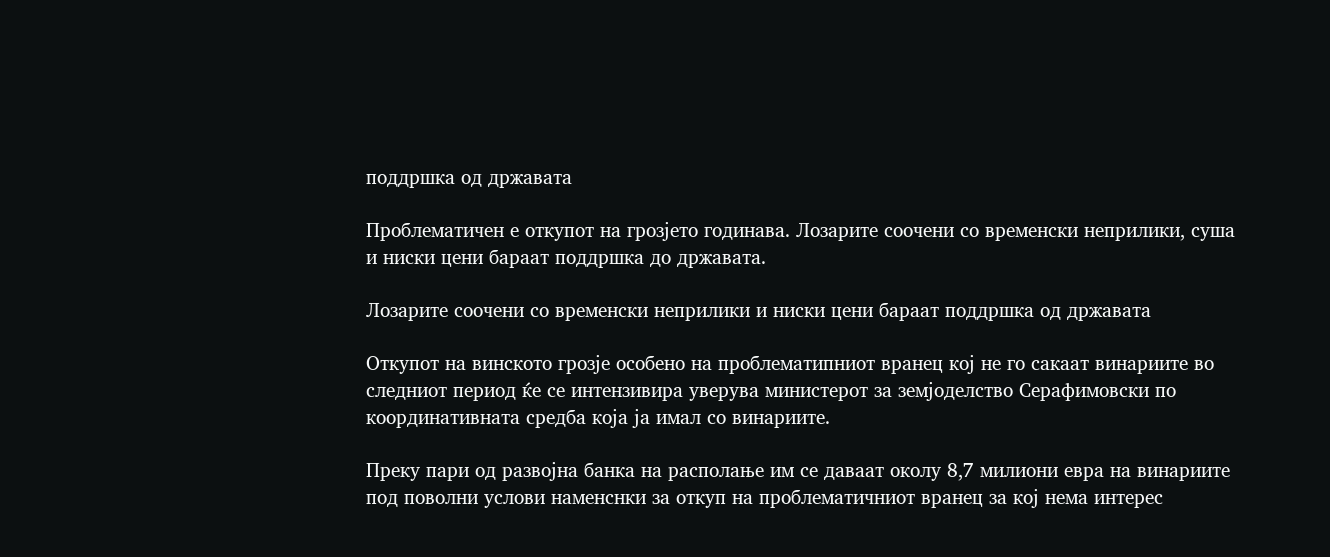поддршка од државата

Проблематичен е откупот на грозјето годинава. Лозарите соочени со временски неприлики, суша и ниски цени бараат поддршка до државата.

Лозарите соочени со временски неприлики и ниски цени бараат поддршка од државата

Откупот на винското грозје особено на проблематипниот вранец кој не го сакаат винариите во следниот период ќе се интензивира уверува министерот за земјоделство Серафимовски по координативната средба која ја имал со винариите.

Преку пари од развојна банка на располање им се даваат околу 8,7 милиони евра на винариите под поволни услови наменснки за откуп на проблематичниот вранец за кој нема интерес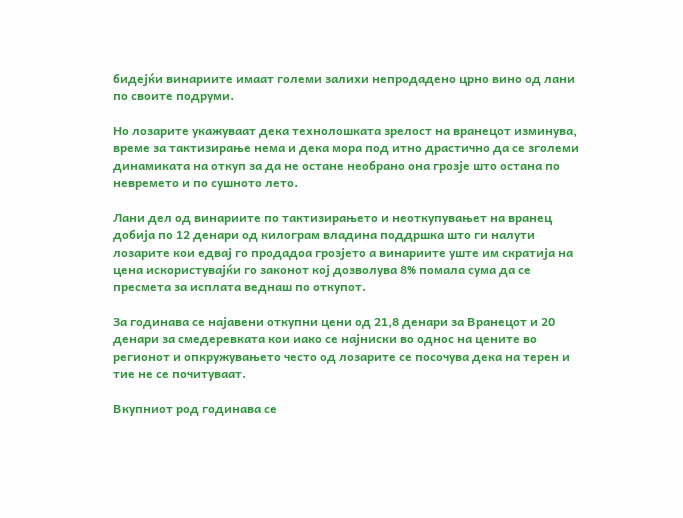бидејќи винариите имаат големи залихи непродадено црно вино од лани по своите подруми.

Но лозарите укажуваат дека технолошката зрелост на вранецот изминува, време за тактизирање нема и дека мора под итно драстично да се зголеми динамиката на откуп за да не остане необрано она грозје што остана по невремето и по сушното лето.

Лани дел од винариите по тактизирањето и неоткупувањет на вранец добија по 12 денари од килограм владина поддршка што ги налути лозарите кои едвај го продадоа грозјето а винариите уште им скратија на цена искористувајќи го законот кој дозволува 8% помала сума да се пресмета за исплата веднаш по откупот.

За годинава се најавени откупни цени од 21,8 денари за Вранецот и 20 денари за смедеревката кои иако се најниски во однос на цените во регионот и опкружувањето често од лозарите се посочува дека на терен и тие не се почитуваат.

Вкупниот род годинава се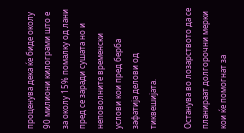проценува дека ќе биде околу 90 милиони килограми што е за околу 15% помалку од лани пред се заради сушата но и неповолните временски услови кои пред берба зафатија делови од тиквешијата.

Останува во лозарството да се планираат долгорочни мерки кои ќе помогнат за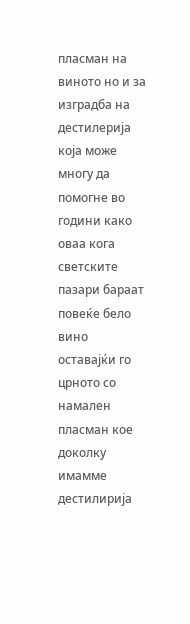пласман на виното но и за изградба на дестилерија која може многу да помогне во години како оваа кога светските пазари бараат повеќе бело вино оставајќи го црното со намален пласман кое доколку имамме дестилирија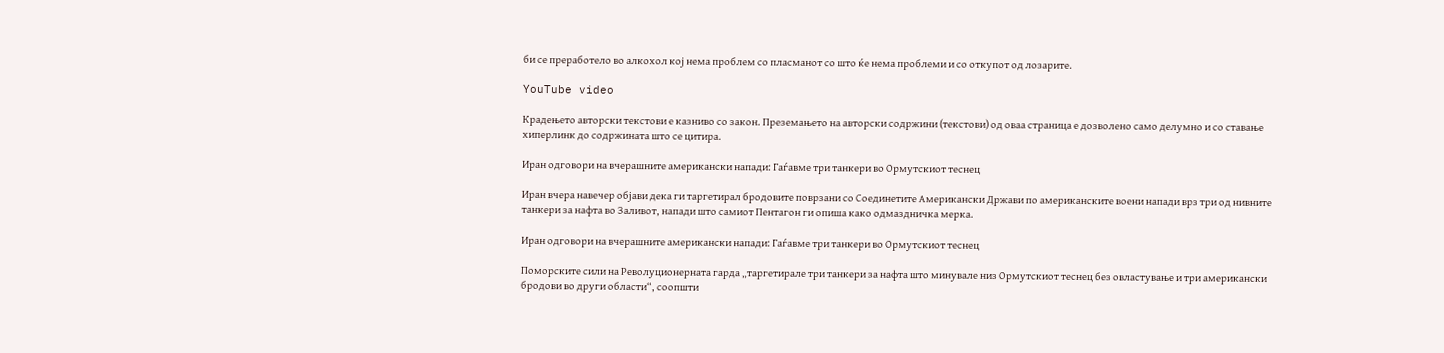би се преработело во алкохол кој нема проблем со пласманот со што ќе нема проблеми и со откупот од лозарите.

YouTube video

Крадењето авторски текстови е казниво со закон. Преземањето на авторски содржини (текстови) од оваа страница е дозволено само делумно и со ставање хиперлинк до содржината што се цитира.

Иран одговори на вчерашните американски напади: Гаѓавме три танкери во Ормутскиот теснец

Иран вчера навечер објави дека ги таргетирал бродовите поврзани со Соединетите Американски Држави по американските воени напади врз три од нивните танкери за нафта во Заливот, напади што самиот Пентагон ги опиша како одмаздничка мерка.

Иран одговори на вчерашните американски напади: Гаѓавме три танкери во Ормутскиот теснец

Поморските сили на Револуционерната гарда „таргетирале три танкери за нафта што минувале низ Ормутскиот теснец без овластување и три американски бродови во други области“, соопшти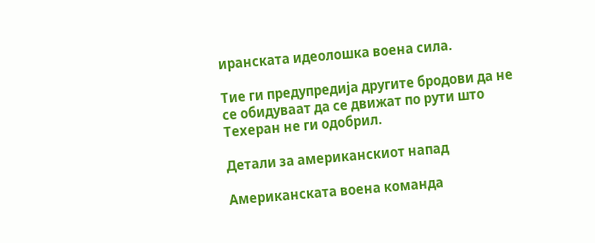иранската идеолошка воена сила.

Тие ги предупредија другите бродови да не се обидуваат да се движат по рути што Техеран не ги одобрил.

Детали за американскиот напад

Американската воена команда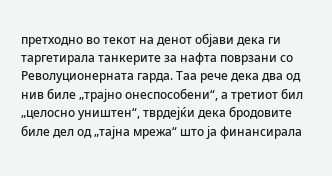претходно во текот на денот објави дека ги таргетирала танкерите за нафта поврзани со Револуционерната гарда. Таа рече дека два од нив биле „трајно онеспособени“, а третиот бил „целосно уништен“, тврдејќи дека бродовите биле дел од „тајна мрежа“ што ја финансирала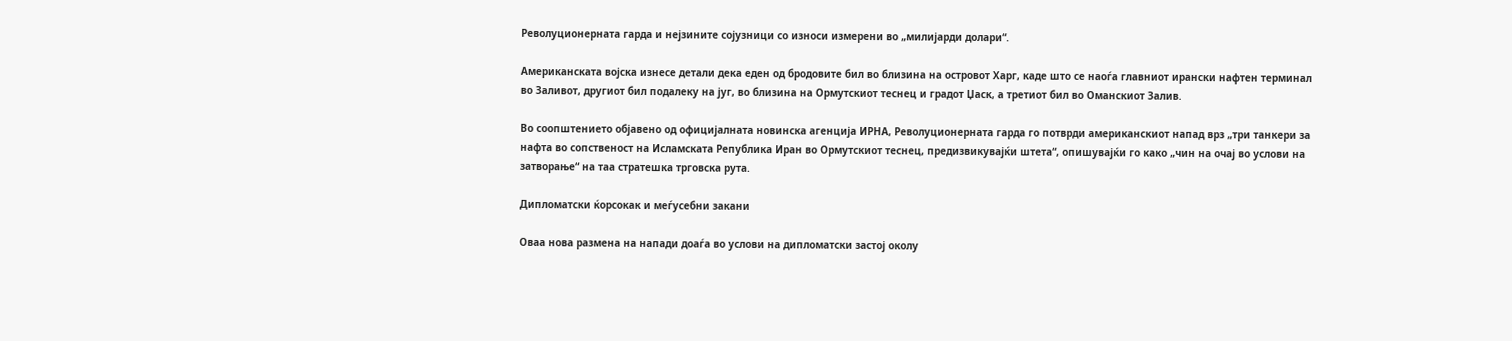Револуционерната гарда и нејзините сојузници со износи измерени во „милијарди долари“.

Американската војска изнесе детали дека еден од бродовите бил во близина на островот Харг, каде што се наоѓа главниот ирански нафтен терминал во Заливот, другиот бил подалеку на југ, во близина на Ормутскиот теснец и градот Џаск, а третиот бил во Оманскиот Залив.

Во соопштението објавено од официјалната новинска агенција ИРНА, Револуционерната гарда го потврди американскиот напад врз „три танкери за нафта во сопственост на Исламската Република Иран во Ормутскиот теснец, предизвикувајќи штета“, опишувајќи го како „чин на очај во услови на затворање“ на таа стратешка трговска рута.

Дипломатски ќорсокак и меѓусебни закани

Оваа нова размена на напади доаѓа во услови на дипломатски застој околу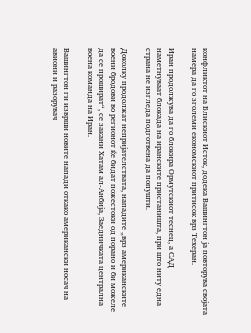конфликтот на Блискиот Исток, додека Вашингтон ја повторува својата намера да го зголеми економскиот притисок врз Техеран.

Иран продолжува да го блокира Ормутскиот теснец, а САД наметнуваат блокада на иранските пристаништа, при што ниту една страна не изгледа подготвена да попушти.

Доколку продолжат непријателствата, нападите „врз американските воени бродови во регионот ќе бидат пожестоки од порано и би можеле да се прошират“, се закани Хатам ал-Анбија, Заедничката централна воена команда на Иран.

Вашингтон ги изврши новите напади откако американски носач на авиони и разорувач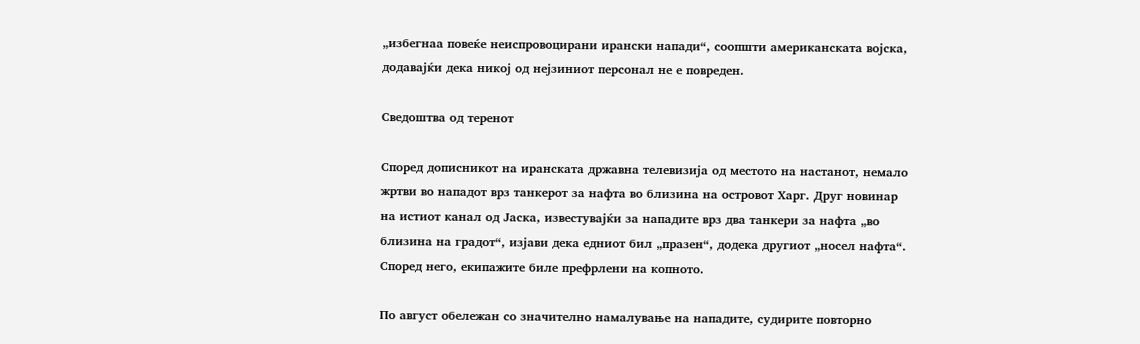„избегнаа повеќе неиспровоцирани ирански напади“, соопшти американската војска, додавајќи дека никој од нејзиниот персонал не е повреден.

Сведоштва од теренот

Според дописникот на иранската државна телевизија од местото на настанот, немало жртви во нападот врз танкерот за нафта во близина на островот Харг. Друг новинар на истиот канал од Јаска, известувајќи за нападите врз два танкери за нафта „во близина на градот“, изјави дека едниот бил „празен“, додека другиот „носел нафта“. Според него, екипажите биле префрлени на копното.

По август обележан со значително намалување на нападите, судирите повторно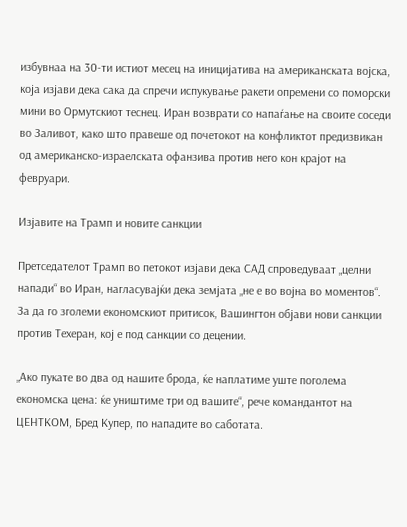избувнаа на 30-ти истиот месец на иницијатива на американската војска, која изјави дека сака да спречи испукување ракети опремени со поморски мини во Ормутскиот теснец. Иран возврати со напаѓање на своите соседи во Заливот, како што правеше од почетокот на конфликтот предизвикан од американско-израелската офанзива против него кон крајот на февруари.

Изјавите на Трамп и новите санкции

Претседателот Трамп во петокот изјави дека САД спроведуваат „целни напади“ во Иран, нагласувајќи дека земјата „не е во војна во моментов“. За да го зголеми економскиот притисок, Вашингтон објави нови санкции против Техеран, кој е под санкции со децении.

„Ако пукате во два од нашите брода, ќе наплатиме уште поголема економска цена: ќе уништиме три од вашите“, рече командантот на ЦЕНТКОМ, Бред Купер, по нападите во саботата.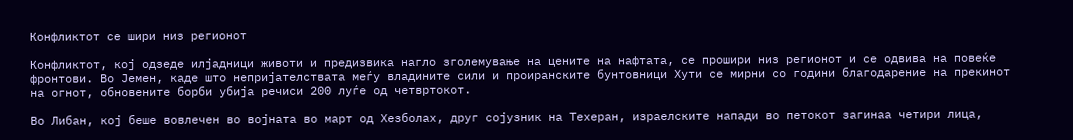Конфликтот се шири низ регионот

Конфликтот, кој одзеде илјадници животи и предизвика нагло зголемување на цените на нафтата, се прошири низ регионот и се одвива на повеќе фронтови. Во Јемен, каде што непријателствата меѓу владините сили и проиранските бунтовници Хути се мирни со години благодарение на прекинот на огнот, обновените борби убија речиси 200 луѓе од четвртокот.

Во Либан, кој беше вовлечен во војната во март од Хезболах, друг сојузник на Техеран, израелските напади во петокот загинаа четири лица,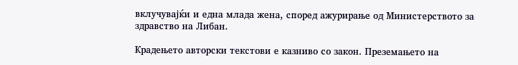вклучувајќи и една млада жена, според ажурирање од Министерството за здравство на Либан.

Крадењето авторски текстови е казниво со закон. Преземањето на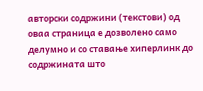авторски содржини (текстови) од оваа страница е дозволено само делумно и со ставање хиперлинк до содржината што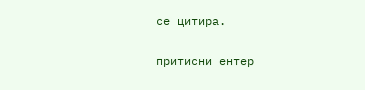се цитира.

притисни ентер